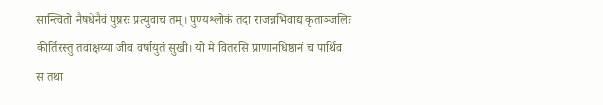सान्त्वितो नैषधेनैवं पुष्ररः प्रत्युवाच तम्। पुण्यश्लोकं तदा राजन्नभिवाद्य कृताञ्जलिः
कीर्तिरस्तु तवाक्षय्या जीव वर्षायुतं सुखी। यो मे वितरसि प्राणानधिष्ठानं च पार्थिव
स तथा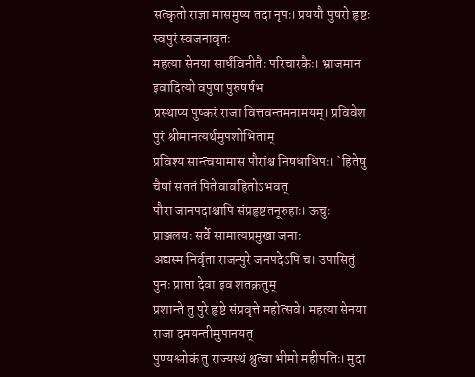सत्कृतो राज्ञा मासमुष्य तदा नृपः। प्रययौ पुषरो हृष्टः स्वपुरं स्वजनावृतः
महत्या सेनया सार्धंविनीतैः परिचारकैः। भ्राजमान इवादित्यो वपुषा पुरुषर्षभ
प्रस्थाप्य पुष्करं राजा वित्तवन्तमनामयम्। प्रविवेश पुरं श्रीमानत्यर्थमुपशोभिताम्
प्रविश्य सान्त्वयामास पौरांश्च निषधाधिपः। `हितेषु चैषां सततं पितेवावहितोऽभवत्
पौरा जानपदाश्चापि संप्रहृष्टतनूरुहाः। ऊचुः प्राञ्जलयः सर्वे सामात्यप्रमुखा जनाः
अद्यस्म निर्वृता राजन्पुरे जनपदेऽपि च। उपासितुं पुनः प्राप्ता देवा इव शतक्रतुम्
प्रशान्ते तु पुरे हृष्टे संप्रवृत्ते महोत्सवे। महत्या सेनया राजा दमयन्तीमुपानयत्
पुण्यश्लोकं तु राज्यस्थं श्रुत्वा भीमो महीपतिः। मुदा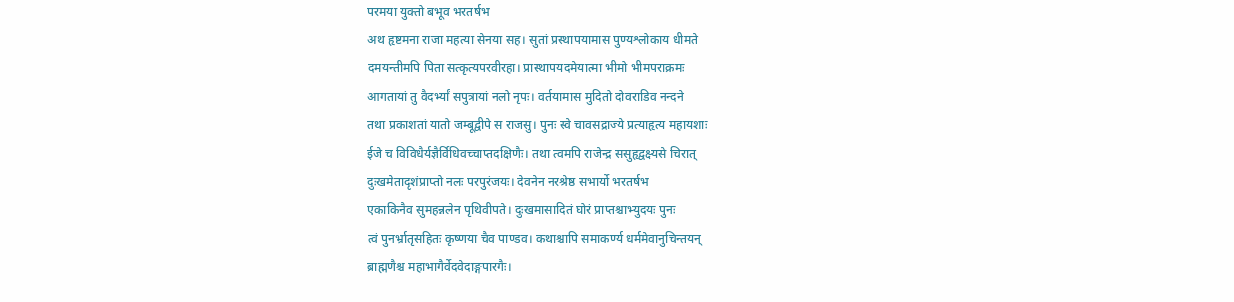परमया युक्तो बभूव भरतर्षभ
अथ हृष्टमना राजा महत्या सेनया सह। सुतां प्रस्थापयामास पुण्यश्लोकाय धीमते
दमयन्तीमपि पिता सत्कृत्यपरवीरहा। प्रास्थापयदमेयात्मा भीमो भीमपराक्रमः
आगतायां तु वैदर्भ्यां सपुत्रायां नलो नृपः। वर्तयामास मुदितो दोवराडिव नन्दने
तथा प्रकाशतां यातो जम्बूद्वीपे स राजसु। पुनः स्वे चावसद्राज्ये प्रत्याहृत्य महायशाः
ईजे च विविधैर्यज्ञैर्विधिवच्चाप्तदक्षिणैः। तथा त्वमपि राजेन्द्र ससुहृद्वक्ष्यसे चिरात्
दुःखमेतादृशंप्राप्तो नलः परपुरंजयः। देवनेन नरश्रेष्ठ सभार्यो भरतर्षभ
एकाकिनैव सुमहन्नलेन पृथिवीपते। दुःखमासादितं घोरं प्राप्तश्चाभ्युदयः पुनः
त्वं पुनर्भ्रातृसहितः कृष्णया चैव पाण्डव। कथाश्चापि समाकर्ण्य धर्ममेवानुचिन्तयन्
ब्राह्मणैश्च महाभागैर्वेदवेदाङ्गपारगैः।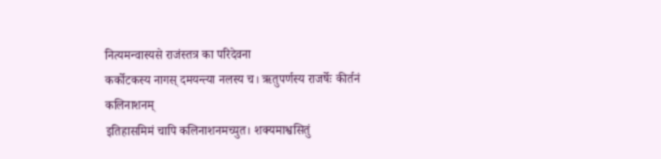नित्यमन्वास्यसे राजंस्तत्र का परिदेवना
कर्कोटकस्य नागस् दमयन्त्या नलस्य च। ऋतुपर्णस्य राजर्षेः कीर्तनं कलिनाशनम्
इतिहासमिमं चापि कलिनाशनमच्युत। शक्यमाश्वसितुं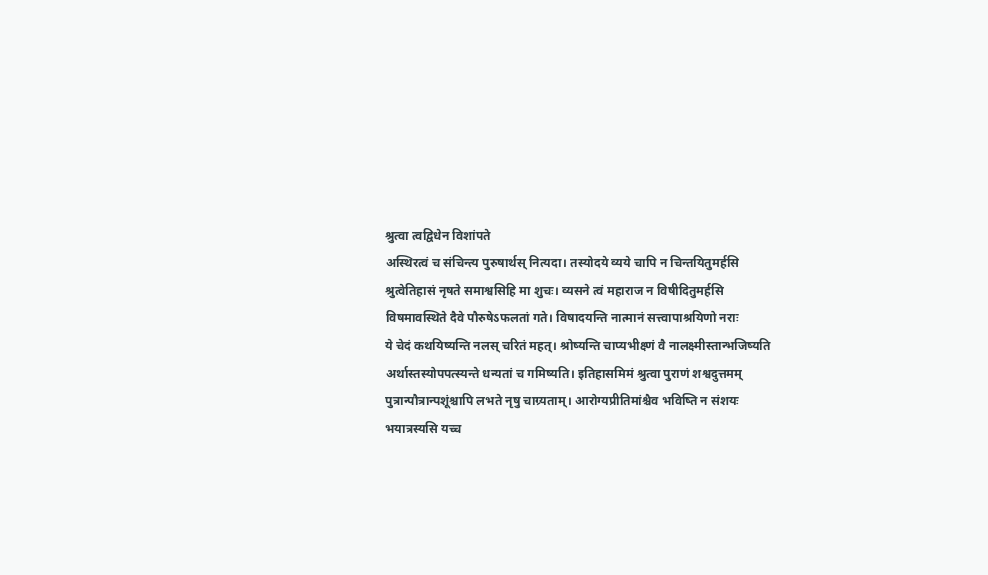श्रुत्वा त्वद्विधेन विशांपते
अस्थिरत्वं च संचिन्त्य पुरुषार्थस् नित्यदा। तस्योदये व्यये चापि न चिन्तयितुमर्हसि
श्रुत्वेतिहासं नृषते समाश्वसिहि मा शुचः। व्यसने त्वं महाराज न विषीदितुमर्हसि
विषमावस्थिते दैवे पौरुषेऽफलतां गते। विषादयन्ति नात्मानं सत्त्वापाश्रयिणो नराः
ये चेदं कथयिष्यन्ति नलस् चरितं महत्। श्रोष्यन्ति चाप्यभीक्ष्णं वै नालक्ष्मीस्तान्भजिष्यति
अर्थास्तस्योपपत्स्यन्ते धन्यतां च गमिष्यति। इतिहासमिमं श्रुत्वा पुराणं शश्वदुत्तमम्
पुत्रान्पौत्रान्पशूंश्चापि लभते नृषु चाग्र्यताम्। आरोग्यप्रीतिमांश्चैव भविष्ति न संशयः
भयात्रस्यसि यच्च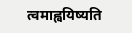त्वमाह्वयिष्यति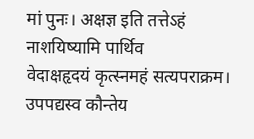मां पुनः। अक्षज्ञ इति तत्तेऽहं नाशयिष्यामि पार्थिव
वेदाक्षहृदयं कृत्स्नमहं सत्यपराक्रम। उपपद्यस्व कौन्तेय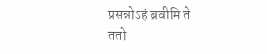प्रसन्नोऽहं ब्रवीमि ते
ततो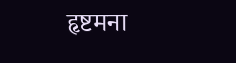हृष्टमना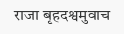राजा बृहदश्वमुवाच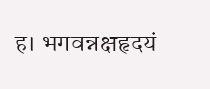ह। भगवन्नक्षहृदयं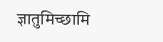ज्ञातुमिच्छामि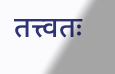तत्त्वतः